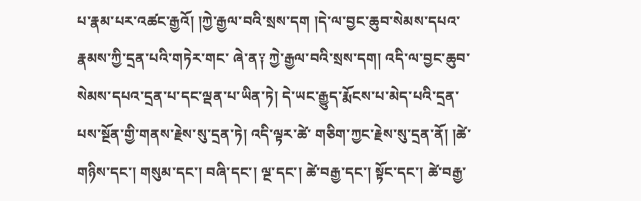པ་རྣམ་པར་འཚང་རྒྱའོ། །ཀྱེ་རྒྱལ་བའི་སྲས་དག །དེ་ལ་བྱང་ཆུབ་སེམས་དཔའ་རྣམས་ཀྱི་དྲན་པའི་གཏེར་གང་ ཞེ་ན༑ ཀྱེ་རྒྱལ་བའི་སྲས་དག། འདི་ལ་བྱང་ཆུབ་སེམས་དཔའ་དྲན་པ་དང་ལྡན་པ་ཡིན་ཏེ། དེ་ཡང་རྒྱུད་རྨོངས་པ་མེད་པའི་དྲན་པས་སྔོན་གྱི་གནས་རྗེས་སུ་དྲན་ཏེ། འདི་ལྟར་ཚེ་ གཅིག་ཀྱང་རྗེས་སུ་དྲན་ནོ། །ཚེ་གཉིས་དང་། གསུམ་དང་། བཞི་དང་། ལྔ་དང་། ཚེ་བརྒྱ་དང་། སྟོང་དང་། ཚེ་བརྒྱ་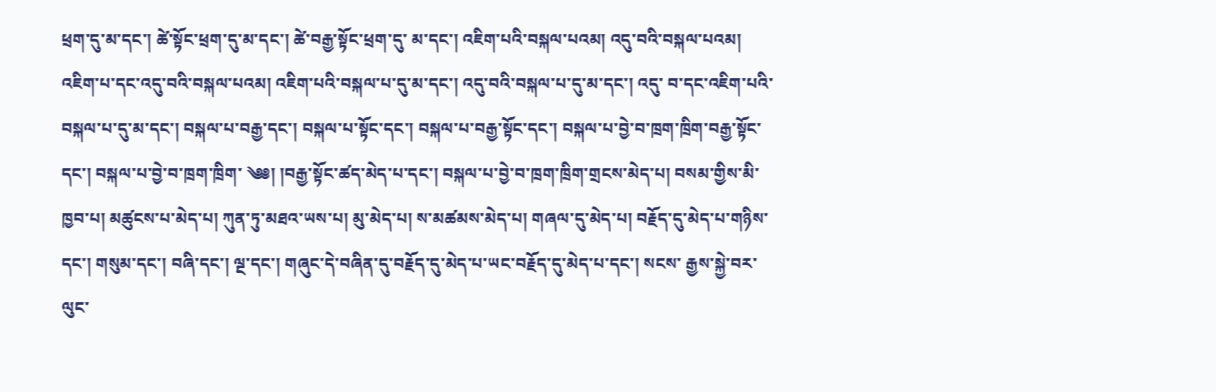ཕྲག་དུ་མ་དང་། ཚེ་སྟོང་ཕྲག་དུ་མ་དང་། ཚེ་བརྒྱ་སྟོང་ཕྲག་དུ་ མ་དང་། འཇིག་པའི་བསྐལ་པའམ། འདུ་བའི་བསྐལ་པའམ། འཇིག་པ་དང་འདུ་བའི་བསྐལ་པའམ། འཇིག་པའི་བསྐལ་པ་དུ་མ་དང་། འདུ་བའི་བསྐལ་པ་དུ་མ་དང་། འདུ་ བ་དང་འཇིག་པའི་བསྐལ་པ་དུ་མ་དང་། བསྐལ་པ་བརྒྱ་དང་། བསྐལ་པ་སྟོང་དང་། བསྐལ་པ་བརྒྱ་སྟོང་དང་། བསྐལ་པ་བྱེ་བ་ཁྲག་ཁྲིག་བརྒྱ་སྟོང་དང་། བསྐལ་པ་བྱེ་བ་ཁྲག་ཁྲིག་ ༄༅། །བརྒྱ་སྟོང་ཚད་མེད་པ་དང་། བསྐལ་པ་བྱེ་བ་ཁྲག་ཁྲིག་གྲངས་མེད་པ། བསམ་གྱིས་མི་ཁྱབ་པ། མཚུངས་པ་མེད་པ། ཀུན་ཏུ་མཐའ་ཡས་པ། མུ་མེད་པ། ས་མཚམས་མེད་པ། གཞལ་དུ་མེད་པ། བརྗོད་དུ་མེད་པ་གཉིས་དང་། གསུམ་དང་། བཞི་དང་། ལྔ་དང་། གཞུང་དེ་བཞིན་དུ་བརྗོད་དུ་མེད་པ་ཡང་བརྗོད་དུ་མེད་པ་དང་། སངས་ རྒྱས་སྐྱེ་བར་ལུང་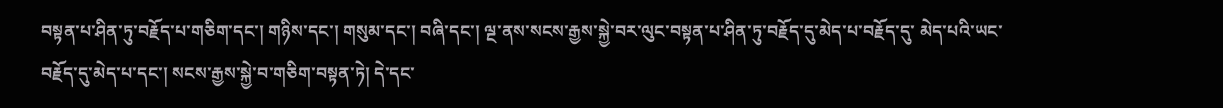བསྟན་པ་ཤིན་ཏུ་བརྗོད་པ་གཅིག་དང་། གཉིས་དང་། གསུམ་དང་། བཞི་དང་། ལྔ་ནས་སངས་རྒྱས་སྐྱེ་བར་ལུང་བསྟན་པ་ཤིན་ཏུ་བརྗོད་དུ་མེད་པ་བརྗོད་དུ་ མེད་པའི་ཡང་བརྗོད་དུ་མེད་པ་དང་། སངས་རྒྱས་སྐྱེ་བ་གཅིག་བསྟན་ཏེ། དེ་དང་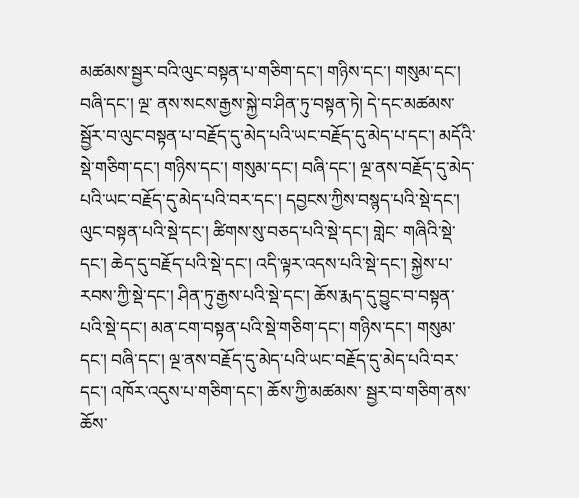མཚམས་སྦྱར་བའི་ལུང་བསྟན་པ་གཅིག་དང་། གཉིས་དང་། གསུམ་དང་། བཞི་དང་། ལྔ་ ནས་སངས་རྒྱས་སྐྱེ་བ་ཤིན་ཏུ་བསྟན་ཏེ། དེ་དང་མཚམས་སྦྱོར་བ་ལུང་བསྟན་པ་བརྗོད་དུ་མེད་པའི་ཡང་བརྗོད་དུ་མེད་པ་དང་། མདོའི་སྡེ་གཅིག་དང་། གཉིས་དང་། གསུམ་དང་། བཞི་དང་། ལྔ་ནས་བརྗོད་དུ་མེད་པའི་ཡང་བརྗོད་དུ་མེད་པའི་བར་དང་། དབྱངས་ཀྱིས་བསྙད་པའི་སྡེ་དང་། ལུང་བསྟན་པའི་སྡེ་དང་། ཚིགས་སུ་བཅད་པའི་སྡེ་དང་། གླེང་ གཞིའི་སྡེ་དང་། ཆེད་དུ་བརྗོད་པའི་སྡེ་དང་། འདི་ལྟར་འདས་པའི་སྡེ་དང་། སྐྱེས་པ་རབས་ཀྱི་སྡེ་དང་། ཤིན་ཏུ་རྒྱས་པའི་སྡེ་དང་། ཆོས་རྨད་དུ་བྱུང་བ་བསྟན་པའི་སྡེ་དང་། མན་ངག་བསྟན་པའི་སྡེ་གཅིག་དང་། གཉིས་དང་། གསུམ་དང་། བཞི་དང་། ལྔ་ནས་བརྗོད་དུ་མེད་པའི་ཡང་བརྗོད་དུ་མེད་པའི་བར་དང་། འཁོར་འདུས་པ་གཅིག་དང་། ཆོས་ཀྱི་མཚམས་ སྦྱར་བ་གཅིག་ནས་ཆོས་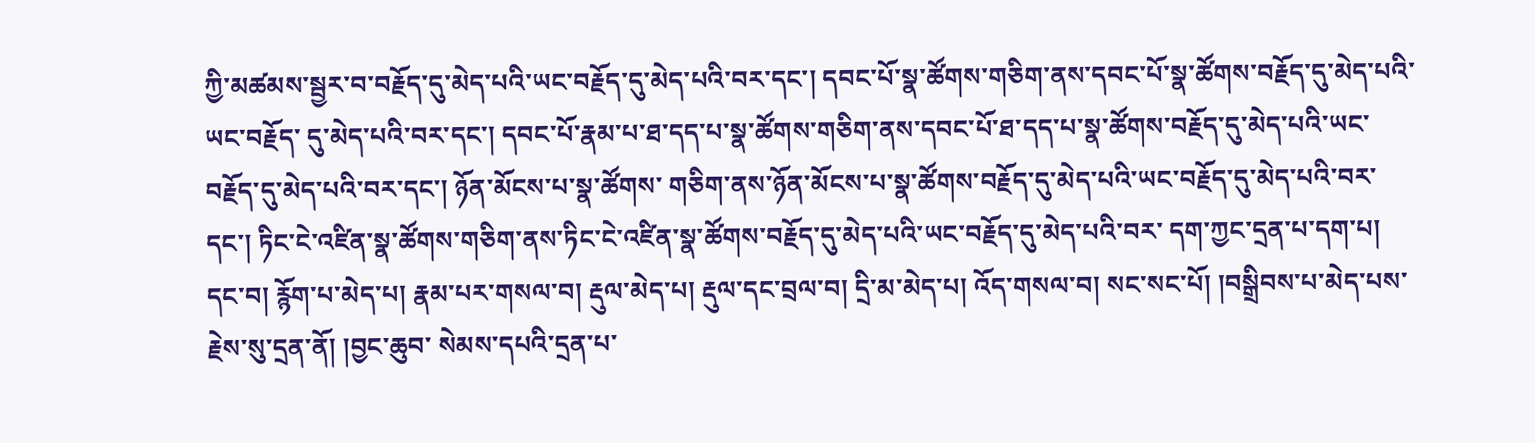ཀྱི་མཚམས་སྦྱར་བ་བརྗོད་དུ་མེད་པའི་ཡང་བརྗོད་དུ་མེད་པའི་བར་དང་། དབང་པོ་སྣ་ཚོགས་གཅིག་ནས་དབང་པོ་སྣ་ཚོགས་བརྗོད་དུ་མེད་པའི་ཡང་བརྗོད་ དུ་མེད་པའི་བར་དང་། དབང་པོ་རྣམ་པ་ཐ་དད་པ་སྣ་ཚོགས་གཅིག་ནས་དབང་པོ་ཐ་དད་པ་སྣ་ཚོགས་བརྗོད་དུ་མེད་པའི་ཡང་བརྗོད་དུ་མེད་པའི་བར་དང་། ཉོན་མོངས་པ་སྣ་ཚོགས་ གཅིག་ནས་ཉོན་མོངས་པ་སྣ་ཚོགས་བརྗོད་དུ་མེད་པའི་ཡང་བརྗོད་དུ་མེད་པའི་བར་དང་། ཏིང་ངེ་འཛིན་སྣ་ཚོགས་གཅིག་ནས་ཏིང་ངེ་འཛིན་སྣ་ཚོགས་བརྗོད་དུ་མེད་པའི་ཡང་བརྗོད་དུ་མེད་པའི་བར་ དག་ཀྱང་དྲན་པ་དག་པ། དང་བ། རྙོག་པ་མེད་པ། རྣམ་པར་གསལ་བ། རྡུལ་མེད་པ། རྡུལ་དང་བྲལ་བ། དྲི་མ་མེད་པ། འོད་གསལ་བ། སང་སང་པོ། །བསྒྲིབས་པ་མེད་པས་རྗེས་སུ་དྲན་ནོ། །བྱང་ཆུབ་ སེམས་དཔའི་དྲན་པ་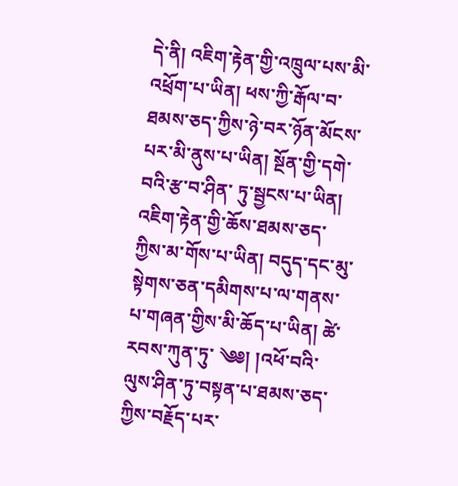དེ་ནི། འཇིག་རྟེན་གྱི་འཁྲུལ་པས་མི་འཕྲོག་པ་ཡིན། ཕས་ཀྱི་རྒོལ་བ་ཐམས་ཅད་ཀྱིས་ཉེ་བར་ཉོན་མོངས་པར་མི་ནུས་པ་ཡིན། སྔོན་གྱི་དགེ་བའི་རྩ་བ་ཤིན་ ཏུ་སྦྱངས་པ་ཡིན། འཇིག་རྟེན་གྱི་ཆོས་ཐམས་ཅད་ཀྱིས་མ་གོས་པ་ཡིན། བདུད་དང་མུ་སྟེགས་ཅན་དམིགས་པ་ལ་གནས་པ་གཞན་གྱིས་མི་ཆོད་པ་ཡིན། ཚེ་རབས་ཀུན་ཏུ་ ༄༅། །འཕོ་བའི་ལུས་ཤིན་ཏུ་བསྟན་པ་ཐམས་ཅད་ཀྱིས་བརྗོད་པར་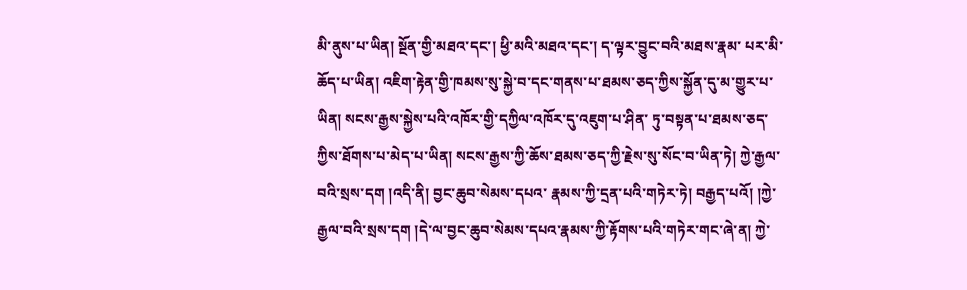མི་ནུས་པ་ཡིན། སྔོན་གྱི་མཐའ་དང་། ཕྱི་མའི་མཐའ་དང་། ད་ལྟར་བྱུང་བའི་མཐས་རྣམ་ པར་མི་ཆོད་པ་ཡིན། འཇིག་རྟེན་གྱི་ཁམས་སུ་སྐྱེ་བ་དང་གནས་པ་ཐམས་ཅད་ཀྱིས་སྐྱོན་དུ་མ་གྱུར་པ་ཡིན། སངས་རྒྱས་སྐྱེས་པའི་འཁོར་གྱི་དཀྱིལ་འཁོར་དུ་འཇུག་པ་ཤིན་ ཏུ་བསྟན་པ་ཐམས་ཅད་ཀྱིས་ཐོགས་པ་མེད་པ་ཡིན། སངས་རྒྱས་ཀྱི་ཆོས་ཐམས་ཅད་ཀྱི་རྗེས་སུ་སོང་བ་ཡིན་ཏེ། ཀྱེ་རྒྱལ་བའི་སྲས་དག །འདི་ནི། བྱང་ཆུབ་སེམས་དཔའ་ རྣམས་ཀྱི་དྲན་པའི་གཏེར་ཏེ། བརྒྱད་པའོ། །ཀྱེ་རྒྱལ་བའི་སྲས་དག །དེ་ལ་བྱང་ཆུབ་སེམས་དཔའ་རྣམས་ཀྱི་རྟོགས་པའི་གཏེར་གང་ཞེ་ན། ཀྱེ་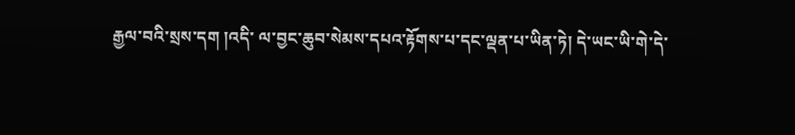རྒྱལ་བའི་སྲས་དག །འདི་ ལ་བྱང་ཆུབ་སེམས་དཔའ་རྟོགས་པ་དང་ལྡན་པ་ཡིན་ཏེ། དེ་ཡང་ཡི་གེ་དེ་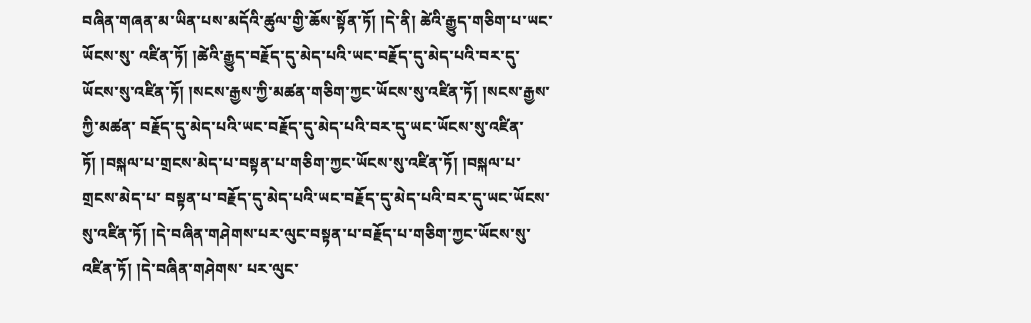བཞིན་གཞན་མ་ཡིན་པས་མདོའི་ཚུལ་གྱི་ཆོས་སྟོན་ཏོ། །དེ་ནི། ཚེའི་རྒྱུད་གཅིག་པ་ཡང་ཡོངས་སུ་ འཛིན་ཏོ། །ཚེའི་རྒྱུད་བརྗོད་དུ་མེད་པའི་ཡང་བརྗོད་དུ་མེད་པའི་བར་དུ་ཡོངས་སུ་འཛིན་ཏོ། །སངས་རྒྱས་ཀྱི་མཚན་གཅིག་ཀྱང་ཡོངས་སུ་འཛིན་ཏོ། །སངས་རྒྱས་ཀྱི་མཚན་ བརྗོད་དུ་མེད་པའི་ཡང་བརྗོད་དུ་མེད་པའི་བར་དུ་ཡང་ཡོངས་སུ་འཛིན་ཏོ། །བསྐལ་པ་གྲངས་མེད་པ་བསྟན་པ་གཅིག་ཀྱང་ཡོངས་སུ་འཛིན་ཏོ། །བསྐལ་པ་གྲངས་མེད་པ་ བསྟན་པ་བརྗོད་དུ་མེད་པའི་ཡང་བརྗོད་དུ་མེད་པའི་བར་དུ་ཡང་ཡོངས་སུ་འཛིན་ཏོ། །དེ་བཞིན་གཤེགས་པར་ལུང་བསྟན་པ་བརྗོད་པ་གཅིག་ཀྱང་ཡོངས་སུ་འཛིན་ཏོ། །དེ་བཞིན་གཤེགས་ པར་ལུང་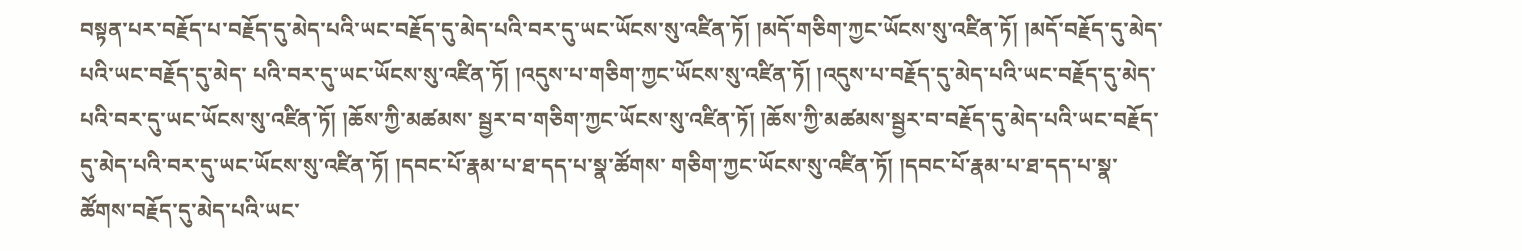བསྟན་པར་བརྗོད་པ་བརྗོད་དུ་མེད་པའི་ཡང་བརྗོད་དུ་མེད་པའི་བར་དུ་ཡང་ཡོངས་སུ་འཛིན་ཏོ། །མདོ་གཅིག་ཀྱང་ཡོངས་སུ་འཛིན་ཏོ། །མདོ་བརྗོད་དུ་མེད་པའི་ཡང་བརྗོད་དུ་མེད་ པའི་བར་དུ་ཡང་ཡོངས་སུ་འཛིན་ཏོ། །འདུས་པ་གཅིག་ཀྱང་ཡོངས་སུ་འཛིན་ཏོ། །འདུས་པ་བརྗོད་དུ་མེད་པའི་ཡང་བརྗོད་དུ་མེད་པའི་བར་དུ་ཡང་ཡོངས་སུ་འཛིན་ཏོ། །ཆོས་ཀྱི་མཚམས་ སྦྱར་བ་གཅིག་ཀྱང་ཡོངས་སུ་འཛིན་ཏོ། །ཆོས་ཀྱི་མཚམས་སྦྱར་བ་བརྗོད་དུ་མེད་པའི་ཡང་བརྗོད་དུ་མེད་པའི་བར་དུ་ཡང་ཡོངས་སུ་འཛིན་ཏོ། །དབང་པོ་རྣམ་པ་ཐ་དད་པ་སྣ་ཚོགས་ གཅིག་ཀྱང་ཡོངས་སུ་འཛིན་ཏོ། །དབང་པོ་རྣམ་པ་ཐ་དད་པ་སྣ་ཚོགས་བརྗོད་དུ་མེད་པའི་ཡང་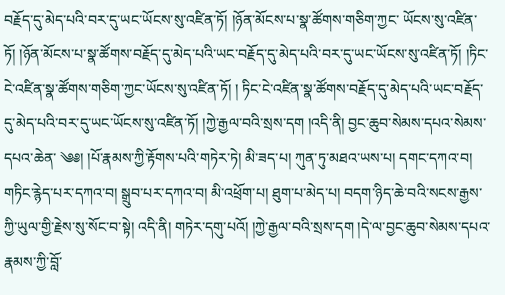བརྗོད་དུ་མེད་པའི་བར་དུ་ཡང་ཡོངས་སུ་འཛིན་ཏོ། །ཉོན་མོངས་པ་སྣ་ཚོགས་གཅིག་ཀྱང་ ཡོངས་སུ་འཛིན་ཏོ། །ཉོན་མོངས་པ་སྣ་ཚོགས་བརྗོད་དུ་མེད་པའི་ཡང་བརྗོད་དུ་མེད་པའི་བར་དུ་ཡང་ཡོངས་སུ་འཛིན་ཏོ། །ཏིང་ངེ་འཛིན་སྣ་ཚོགས་གཅིག་ཀྱང་ཡོངས་སུ་འཛིན་ཏོ། ། ཏིང་ངེ་འཛིན་སྣ་ཚོགས་བརྗོད་དུ་མེད་པའི་ཡང་བརྗོད་དུ་མེད་པའི་བར་དུ་ཡང་ཡོངས་སུ་འཛིན་ཏོ། །ཀྱེ་རྒྱལ་བའི་སྲས་དག །འདི་ནི། བྱང་ཆུབ་སེམས་དཔའ་སེམས་དཔའ་ཆེན་ ༄༅། །པོ་རྣམས་ཀྱི་རྟོགས་པའི་གཏེར་ཏེ། མི་ཟད་པ། ཀུན་ཏུ་མཐའ་ཡས་པ། དགང་དཀའ་བ། གཏིང་རྙེད་པར་དཀའ་བ། སྒྲུབ་པར་དཀའ་བ། མི་འཕྲོག་པ། ཐུག་པ་མེད་པ། བདག་ཉིད་ཆེ་བའི་སངས་རྒྱས་ཀྱི་ཡུལ་གྱི་རྗེས་སུ་སོང་བ་སྟེ། འདི་ནི། གཏེར་དགུ་པའོ། །ཀྱེ་རྒྱལ་བའི་སྲས་དག །དེ་ལ་བྱང་ཆུབ་སེམས་དཔའ་རྣམས་ཀྱི་བློ་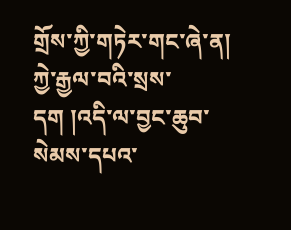གྲོས་ཀྱི་གཏེར་གང་ཞེ་ན། ཀྱེ་རྒྱལ་བའི་སྲས་དག །འདི་ལ་བྱང་ཆུབ་སེམས་དཔའ་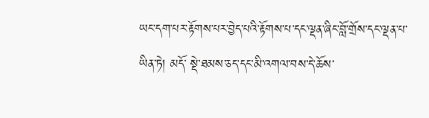ཡང་དག་པར་རྟོགས་པར་བྱེད་པའི་རྟོགས་པ་དང་ལྡན་ཞིང་བློ་གྲོས་དང་ལྡན་པ་ཡིན་ཏེ། མདོ་ སྡེ་ཐམས་ཅད་དང་མི་འགལ་བས་དེ་ཆོས་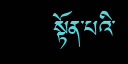སྟོན་པའི་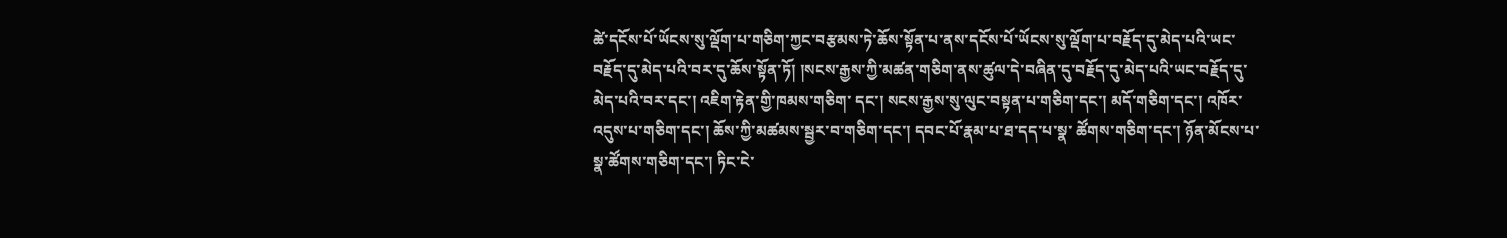ཚེ་དངོས་པོ་ཡོངས་སུ་ལྡོག་པ་གཅིག་ཀྱང་བརྩམས་ཏེ་ཆོས་སྟོན་པ་ནས་དངོས་པོ་ཡོངས་སུ་ལྡོག་པ་བརྗོད་དུ་མེད་པའི་ཡང་ བརྗོད་དུ་མེད་པའི་བར་དུ་ཆོས་སྟོན་ཏོ། །སངས་རྒྱས་ཀྱི་མཚན་གཅིག་ནས་ཚུལ་དེ་བཞིན་དུ་བརྗོད་དུ་མེད་པའི་ཡང་བརྗོད་དུ་མེད་པའི་བར་དང་། འཇིག་རྟེན་གྱི་ཁམས་གཅིག་ དང་། སངས་རྒྱས་སུ་ལུང་བསྟན་པ་གཅིག་དང་། མདོ་གཅིག་དང་། འཁོར་འདུས་པ་གཅིག་དང་། ཆོས་ཀྱི་མཚམས་སྦྱར་བ་གཅིག་དང་། དབང་པོ་རྣམ་པ་ཐ་དད་པ་སྣ་ ཚོགས་གཅིག་དང་། ཉོན་མོངས་པ་སྣ་ཚོགས་གཅིག་དང་། ཏིང་ངེ་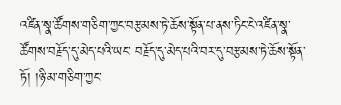འཛིན་སྣ་ཚོགས་གཅིག་ཀྱང་བརྩམས་ཏེ་ཆོས་སྟོན་པ་ནས་ཏིང་ངེ་འཛིན་སྣ་ཚོགས་བརྗོད་དུ་མེད་པའི་ཡང་ བརྗོད་དུ་མེད་པའི་བར་དུ་བརྩམས་ཏེ་ཆོས་སྟོན་ཏོ། །ཉི་མ་གཅིག་ཀྱང་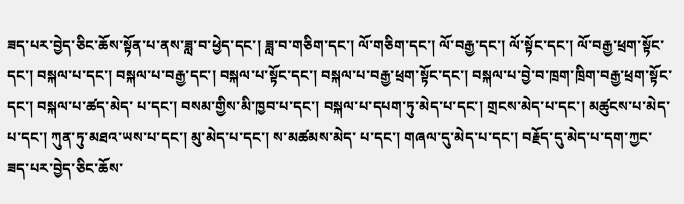ཟད་པར་བྱེད་ཅིང་ཆོས་སྟོན་པ་ནས་ཟླ་བ་ཕྱེད་དང་། ཟླ་བ་གཅིག་དང་། ལོ་གཅིག་དང་། ལོ་བརྒྱ་དང་། ལོ་སྟོང་དང་། ལོ་བརྒྱ་ཕྲག་སྟོང་དང་། བསྐལ་པ་དང་། བསྐལ་པ་བརྒྱ་དང་། བསྐལ་པ་སྟོང་དང་། བསྐལ་པ་བརྒྱ་ཕྲག་སྟོང་དང་། བསྐལ་པ་བྱེ་བ་ཁྲག་ཁྲིག་བརྒྱ་ཕྲག་སྟོང་དང་། བསྐལ་པ་ཚད་མེད་ པ་དང་། བསམ་གྱིས་མི་ཁྱབ་པ་དང་། བསྐལ་པ་དཔག་ཏུ་མེད་པ་དང་། གྲངས་མེད་པ་དང་། མཚུངས་པ་མེད་པ་དང་། ཀུན་ཏུ་མཐའ་ཡས་པ་དང་། མུ་མེད་པ་དང་། ས་མཚམས་མེད་ པ་དང་། གཞལ་དུ་མེད་པ་དང་། བརྗོད་དུ་མེད་པ་དག་ཀྱང་ཟད་པར་བྱེད་ཅིང་ཆོས་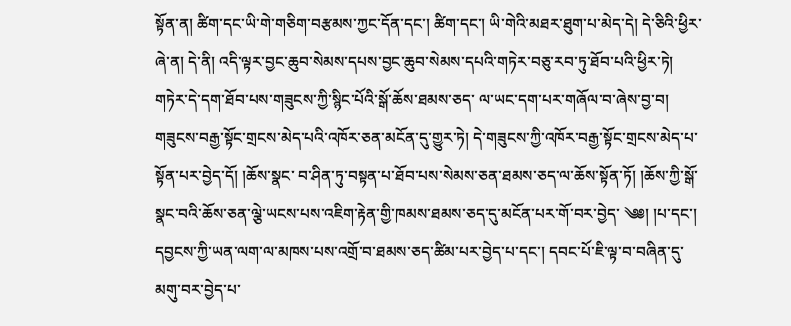སྟོན་ན། ཚིག་དང་ཡི་གེ་གཅིག་བརྩམས་ཀྱང་དོན་དང་། ཚིག་དང་། ཡི་གེའི་མཐར་ཐུག་པ་མེད་དེ། དེ་ཅིའི་ཕྱིར་ཞེ་ན། དེ་ནི། འདི་ལྟར་བྱང་ཆུབ་སེམས་དཔས་བྱང་ཆུབ་སེམས་དཔའི་གཏེར་བཅུ་རབ་ཏུ་ཐོབ་པའི་ཕྱིར་ཏེ། གཏེར་དེ་དག་ཐོབ་པས་གཟུངས་ཀྱི་སྙིང་པོའི་སྒོ་ཆོས་ཐམས་ཅད་ ལ་ཡང་དག་པར་གཞོལ་བ་ཞེས་བྱ་བ། གཟུངས་བརྒྱ་སྟོང་གྲངས་མེད་པའི་འཁོར་ཅན་མངོན་དུ་གྱུར་ཏེ། དེ་གཟུངས་ཀྱི་འཁོར་བརྒྱ་སྟོང་གྲངས་མེད་པ་སྟོན་པར་བྱེད་དོ། །ཆོས་སྣང་ བ་ཤིན་ཏུ་བསྟན་པ་ཐོབ་པས་སེམས་ཅན་ཐམས་ཅད་ལ་ཆོས་སྟོན་ཏོ། །ཆོས་ཀྱི་སྒོ་སྣང་བའི་ཆོས་ཅན་ལྕེ་ཡངས་པས་འཇིག་རྟེན་གྱི་ཁམས་ཐམས་ཅད་དུ་མངོན་པར་གོ་བར་བྱེད་ ༄༅། །པ་དང་། དབྱངས་ཀྱི་ཡན་ལག་ལ་མཁས་པས་འགྲོ་བ་ཐམས་ཅད་ཚིམ་པར་བྱེད་པ་དང་། དབང་པོ་ཇི་ལྟ་བ་བཞིན་དུ་མགུ་བར་བྱེད་པ་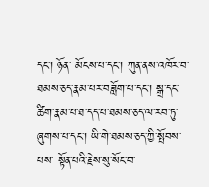དང་། ཉོན་ མོངས་པ་དང་། ཀུན་ནས་འཁོར་བ་ཐམས་ཅད་རྣམ་པར་བཟློག་པ་དང་། སྒྲ་དང་ཚིག་རྣམ་པ་ཐ་དད་པ་ཐམས་ཅད་ལ་རབ་ཏུ་ཞུགས་པ་དང་། ཡི་གེ་ཐམས་ཅད་ཀྱི་སྤོབས་པས་ སྟོན་པའི་རྗེས་སུ་སོང་བ་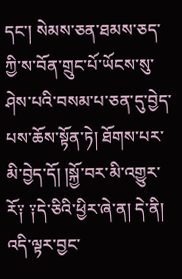དང་། སེམས་ཅན་ཐམས་ཅད་ཀྱི་ས་བོན་གྲུང་པོ་ཡོངས་སུ་ཤེས་པའི་བསམ་པ་ཅན་དུ་བྱེད་པས་ཆོས་སྟོན་ཏེ། ཐོགས་པར་མི་བྱེད་དོ། །སྐྱོ་བར་མི་འགྱུར་ རོ༑ ༑དེ་ཅིའི་ཕྱིར་ཞེ་ན། དེ་ནི། འདི་ལྟར་བྱང་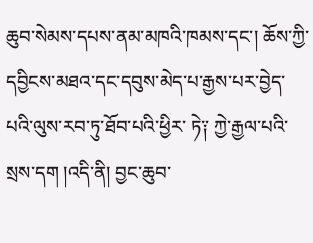ཆུབ་སེམས་དཔས་ནམ་མཁའི་ཁམས་དང་། ཆོས་ཀྱི་དབྱིངས་མཐའ་དང་དབུས་མེད་པ་རྒྱས་པར་བྱེད་པའི་ལུས་རབ་ཏུ་ཐོབ་པའི་ཕྱིར་ ཏེ༑ ཀྱེ་རྒྱལ་པའི་སྲས་དག །འདི་ནི། བྱང་ཆུབ་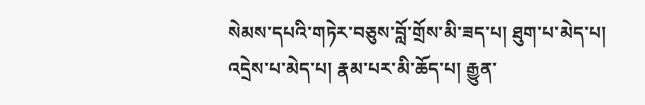སེམས་དཔའི་གཏེར་བཅུས་བློ་གྲོས་མི་ཟད་པ། ཐུག་པ་མེད་པ། འདྲེས་པ་མེད་པ། རྣམ་པར་མི་ཆོད་པ། རྒྱུན་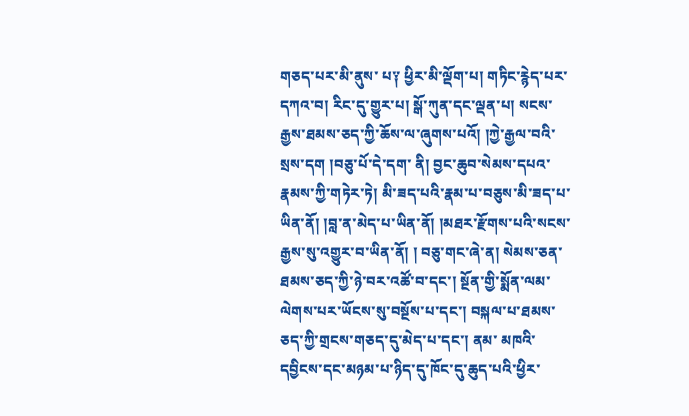གཅད་པར་མི་ནུས་ པ༑ ཕྱིར་མི་ལྡོག་པ། གཏིང་རྙེད་པར་དཀའ་བ། རིང་དུ་གྱུར་པ། སྒོ་ཀུན་དང་ལྡན་པ། སངས་རྒྱས་ཐམས་ཅད་ཀྱི་ཆོས་ལ་ཞུགས་པའོ། །ཀྱེ་རྒྱལ་བའི་སྲས་དག །བཅུ་པོ་དེ་དག་ ནི། བྱང་ཆུབ་སེམས་དཔའ་རྣམས་ཀྱི་གཏེར་ཏེ། མི་ཟད་པའི་རྣམ་པ་བཅུས་མི་ཟད་པ་ཡིན་ནོ། །བླ་ན་མེད་པ་ཡིན་ནོ། །མཐར་རྫོགས་པའི་སངས་རྒྱས་སུ་འགྱུར་བ་ཡིན་ནོ། ། བཅུ་གང་ཞེ་ན། སེམས་ཅན་ཐམས་ཅད་ཀྱི་ཉེ་བར་འཚོ་བ་དང་། སྔོན་གྱི་སྨོན་ལམ་ལེགས་པར་ཡོངས་སུ་བསྔོས་པ་དང་། བསྐལ་པ་ཐམས་ཅད་ཀྱི་གྲངས་གཅད་དུ་མེད་པ་དང་། ནམ་ མཁའི་དབྱིངས་དང་མཉམ་པ་ཉིད་དུ་ཁོང་དུ་ཆུད་པའི་ཕྱིར་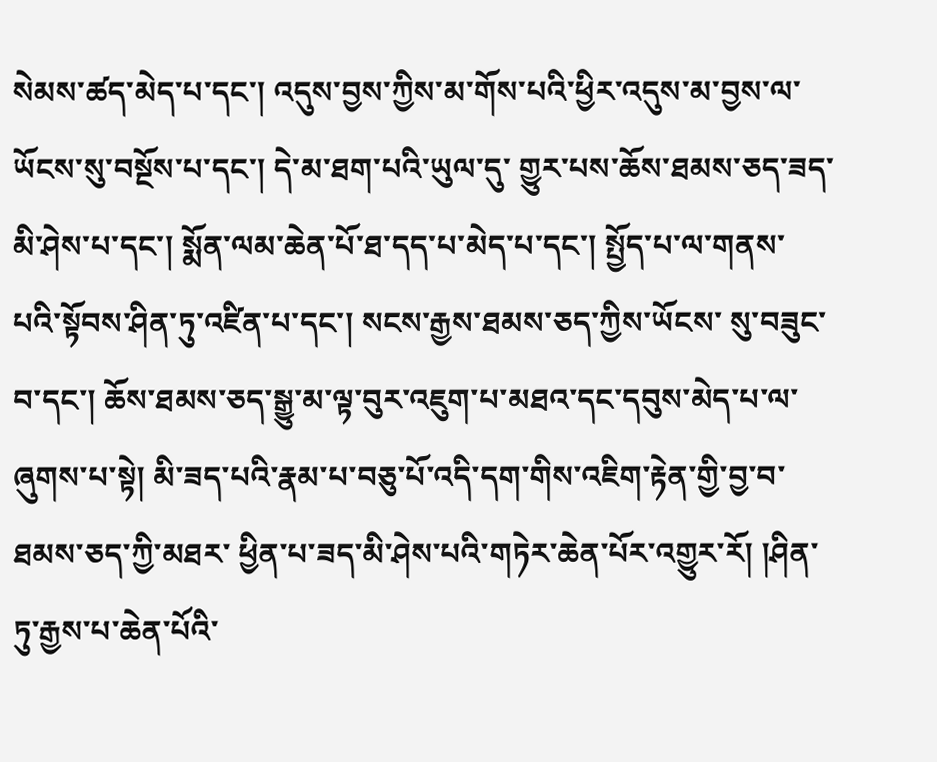སེམས་ཚད་མེད་པ་དང་། འདུས་བྱས་ཀྱིས་མ་གོས་པའི་ཕྱིར་འདུས་མ་བྱས་ལ་ཡོངས་སུ་བསྔོས་པ་དང་། དེ་མ་ཐག་པའི་ཡུལ་དུ་ གྱུར་པས་ཆོས་ཐམས་ཅད་ཟད་མི་ཤེས་པ་དང་། སྨོན་ལམ་ཆེན་པོ་ཐ་དད་པ་མེད་པ་དང་། སྤྱོད་པ་ལ་གནས་པའི་སྟོབས་ཤིན་ཏུ་འཛིན་པ་དང་། སངས་རྒྱས་ཐམས་ཅད་ཀྱིས་ཡོངས་ སུ་བཟུང་བ་དང་། ཆོས་ཐམས་ཅད་སྒྱུ་མ་ལྟ་བུར་འཇུག་པ་མཐའ་དང་དབུས་མེད་པ་ལ་ཞུགས་པ་སྟེ། མི་ཟད་པའི་རྣམ་པ་བཅུ་པོ་འདི་དག་གིས་འཇིག་རྟེན་གྱི་བྱ་བ་ཐམས་ཅད་ཀྱི་མཐར་ ཕྱིན་པ་ཟད་མི་ཤེས་པའི་གཏེར་ཆེན་པོར་འགྱུར་རོ། །ཤིན་ཏུ་རྒྱས་པ་ཆེན་པོའི་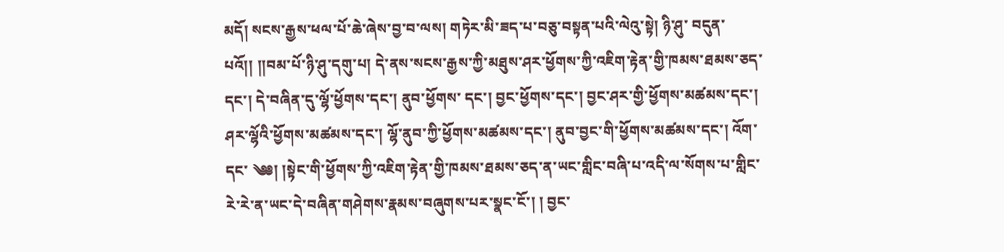མདོ། སངས་རྒྱས་ཕལ་པོ་ཆེ་ཞེས་བྱ་བ་ལས། གཏེར་མི་ཟད་པ་བཅུ་བསྟན་པའི་ལེའུ་སྟེ། ཉི་ཤུ་ བདུན་པའོ།། །།བམ་པོ་ཉི་ཤུ་དགུ་པ། དེ་ནས་སངས་རྒྱས་ཀྱི་མཐུས་ཤར་ཕྱོགས་ཀྱི་འཇིག་རྟེན་གྱི་ཁམས་ཐམས་ཅད་དང་། དེ་བཞིན་དུ་ལྷོ་ཕྱོགས་དང་། ནུབ་ཕྱོགས་ དང་། བྱང་ཕྱོགས་དང་། བྱང་ཤར་གྱི་ཕྱོགས་མཚམས་དང་། ཤར་ལྷོའི་ཕྱོགས་མཚམས་དང་། ལྷོ་ནུབ་ཀྱི་ཕྱོགས་མཚམས་དང་། ནུབ་བྱང་གི་ཕྱོགས་མཚམས་དང་། འོག་དང་ ༄༅། །སྟེང་གི་ཕྱོགས་ཀྱི་འཇིག་རྟེན་གྱི་ཁམས་ཐམས་ཅད་ན་ཡང་གླིང་བཞི་པ་འདི་ལ་སོགས་པ་གླིང་རེ་རེ་ན་ཡང་དེ་བཞིན་གཤེགས་རྣམས་བཞུགས་པར་སྣང་ངོ་། ། བྱང་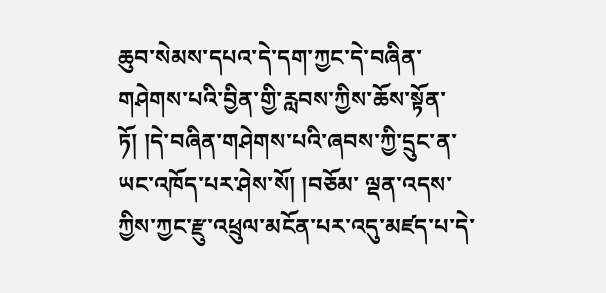ཆུབ་སེམས་དཔའ་དེ་དག་ཀྱང་དེ་བཞིན་གཤེགས་པའི་བྱིན་གྱི་རླབས་ཀྱིས་ཆོས་སྟོན་ཏོ། །དེ་བཞིན་གཤེགས་པའི་ཞབས་ཀྱི་དྲུང་ན་ཡང་འཁོད་པར་ཤེས་སོ། །བཅོམ་ ལྡན་འདས་ཀྱིས་ཀྱང་རྫུ་འཕྲུལ་མངོན་པར་འདུ་མཛད་པ་དེ་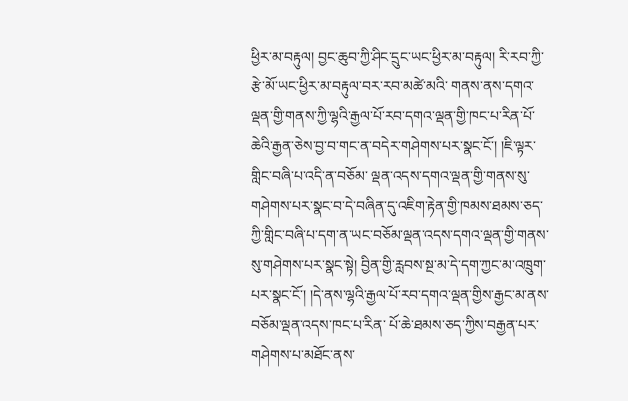ཕྱིར་མ་བརྟུལ། བྱང་ཆུབ་ཀྱི་ཤིང་དྲུང་ཡང་ཕྱིར་མ་བརྟུལ། རི་རབ་ཀྱི་རྩེ་མོ་ཡང་ཕྱིར་མ་བརྟུལ་བར་རབ་མཚེ་མའི་ གནས་ནས་དགའ་ལྡན་གྱི་གནས་ཀྱི་ལྷའི་རྒྱལ་པོ་རབ་དགའ་ལྡན་གྱི་ཁང་པ་རིན་པོ་ཆེའི་རྒྱན་ཅེས་བྱ་བ་གང་ན་བདེར་གཤེགས་པར་སྣང་ངོ་། །ཇི་ལྟར་གླིང་བཞི་པ་འདི་ན་བཅོམ་ ལྡན་འདས་དགའ་ལྡན་གྱི་གནས་སུ་གཤེགས་པར་སྣང་བ་དེ་བཞིན་དུ་འཇིག་རྟེན་གྱི་ཁམས་ཐམས་ཅད་ཀྱི་གླིང་བཞི་པ་དག་ན་ཡང་བཅོམ་ལྡན་འདས་དགའ་ལྡན་གྱི་གནས་ སུ་གཤེགས་པར་སྣང་སྟེ། བྱིན་གྱི་རླབས་སྔ་མ་དེ་དག་ཀྱང་མ་འཁྲུག་པར་སྣང་ངོ་། །དེ་ནས་ལྷའི་རྒྱལ་པོ་རབ་དགའ་ལྡན་གྱིས་རྒྱང་མ་ནས་བཅོམ་ལྡན་འདས་ཁང་པ་རིན་ པོ་ཆེ་ཐམས་ཅད་ཀྱིས་བརྒྱན་པར་གཤེགས་པ་མཐོང་ནས་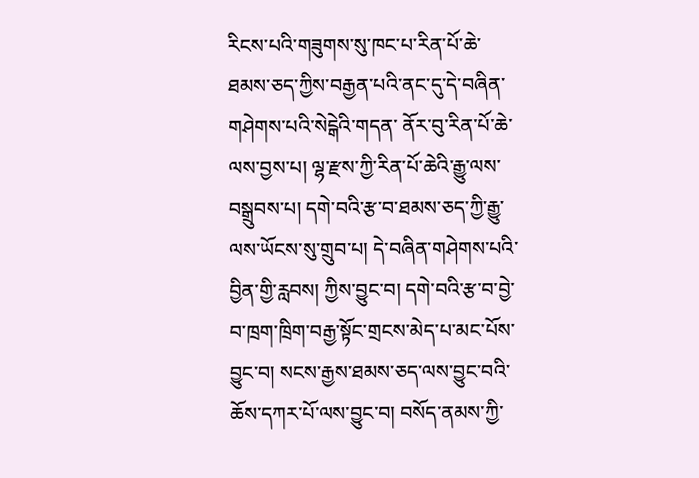རིངས་པའི་གཟུགས་སུ་ཁང་པ་རིན་པོ་ཆེ་ཐམས་ཅད་ཀྱིས་བརྒྱན་པའི་ནང་དུ་དེ་བཞིན་གཤེགས་པའི་སེངྒེའི་གདན་ ནོར་བུ་རིན་པོ་ཆེ་ལས་བྱས་པ། ལྷ་རྫས་ཀྱི་རིན་པོ་ཆེའི་རྒྱུ་ལས་བསྒྲུབས་པ། དགེ་བའི་རྩ་བ་ཐམས་ཅད་ཀྱི་རྒྱུ་ལས་ཡོངས་སུ་གྲུབ་པ། དེ་བཞིན་གཤེགས་པའི་བྱིན་གྱི་རླབས། ཀྱིས་བྱུང་བ། དགེ་བའི་རྩ་བ་བྱེ་བ་ཁྲག་ཁྲིག་བརྒྱ་སྟོང་གྲངས་མེད་པ་མང་པོས་བྱུང་བ། སངས་རྒྱས་ཐམས་ཅད་ལས་བྱུང་བའི་ཆོས་དཀར་པོ་ལས་བྱུང་བ། བསོད་ནམས་ཀྱི་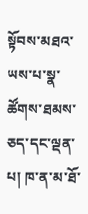སྟོབས་མཐའ་ཡས་པ་སྣ་ཚོགས་ཐམས་ཅད་དང་ལྡན་པ། ཁ་ན་མ་ཐོ་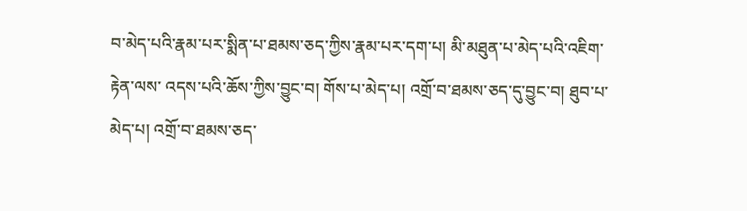བ་མེད་པའི་རྣམ་པར་སྨིན་པ་ཐམས་ཅད་ཀྱིས་རྣམ་པར་དག་པ། མི་མཐུན་པ་མེད་པའི་འཇིག་རྟེན་ལས་ འདས་པའི་ཆོས་ཀྱིས་བྱུང་བ། གོས་པ་མེད་པ། འགྲོ་བ་ཐམས་ཅད་དུ་བྱུང་བ། ཐུབ་པ་མེད་པ། འགྲོ་བ་ཐམས་ཅད་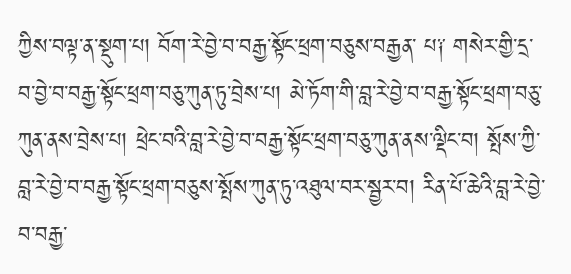ཀྱིས་བལྟ་ན་སྡུག་པ། བོག་རེ་བྱེ་བ་བརྒྱ་སྟོང་ཕྲག་བཅུས་བརྒྱན་ པ༑ གསེར་གྱི་དྲ་བ་བྱེ་བ་བརྒྱ་སྟོང་ཕྲག་བཅུ་ཀུན་ཏུ་བྲེས་པ། མེ་ཏོག་གི་བླ་རེ་བྱེ་བ་བརྒྱ་སྟོང་ཕྲག་བཅུ་ཀུན་ནས་བྲེས་པ། ཕྲེང་བའི་བླ་རེ་བྱེ་བ་བརྒྱ་སྟོང་ཕྲག་བཅུ་ཀུན་ནས་ལྡིང་བ། སྤོས་ཀྱི་བླ་རེ་བྱེ་བ་བརྒྱ་སྟོང་ཕྲག་བཅུས་སྤོས་ཀུན་ཏུ་འཐུལ་བར་སྦྱར་བ། རིན་པོ་ཆེའི་བླ་རེ་བྱེ་བ་བརྒྱ་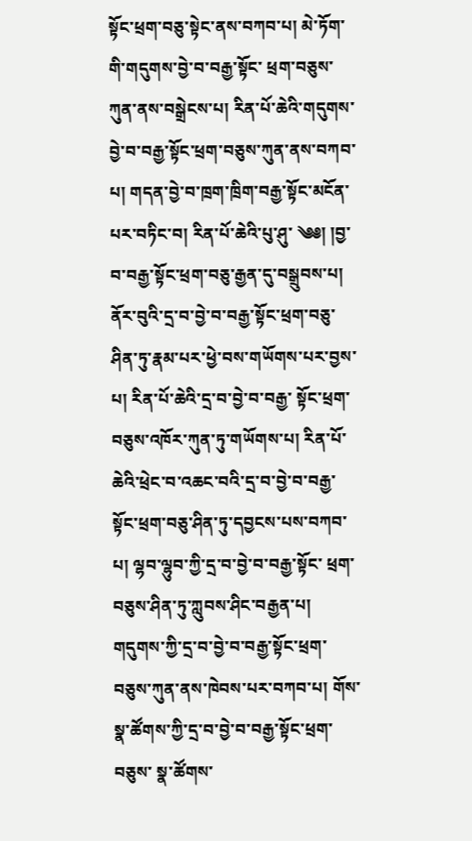སྟོང་ཕྲག་བཅུ་སྟེང་ནས་བཀབ་པ། མེ་ཏོག་གི་གདུགས་བྱེ་བ་བརྒྱ་སྟོང་ ཕྲག་བཅུས་ཀུན་ནས་བསྒྲེངས་པ། རིན་པོ་ཆེའི་གདུགས་བྱེ་བ་བརྒྱ་སྟོང་ཕྲག་བཅུས་ཀུན་ནས་བཀབ་པ། གདན་བྱེ་བ་ཁྲག་ཁྲིག་བརྒྱ་སྟོང་མངོན་པར་བཏིང་བ། རིན་པོ་ཆེའི་པུ་ཤུ་ ༄༅། །བྱ་བ་བརྒྱ་སྟོང་ཕྲག་བཅུ་རྒྱན་དུ་བསྒྲུབས་པ། ནོར་བུའི་དྲ་བ་བྱེ་བ་བརྒྱ་སྟོང་ཕྲག་བཅུ་ཤིན་ཏུ་རྣམ་པར་ཕྱེ་བས་གཡོགས་པར་བྱས་པ། རིན་པོ་ཆེའི་དྲ་བ་བྱེ་བ་བརྒྱ་ སྟོང་ཕྲག་བཅུས་འཁོར་ཀུན་ཏུ་གཡོགས་པ། རིན་པོ་ཆེའི་ཕྲེང་བ་འཆང་བའི་དྲ་བ་བྱེ་བ་བརྒྱ་སྟོང་ཕྲག་བཅུ་ཤིན་ཏུ་དབྱངས་པས་བཀབ་པ། ལྷབ་ལྷུབ་ཀྱི་དྲ་བ་བྱེ་བ་བརྒྱ་སྟོང་ ཕྲག་བཅུས་ཤིན་ཏུ་ཀླུབས་ཤིང་བརྒྱན་པ། གདུགས་ཀྱི་དྲ་བ་བྱེ་བ་བརྒྱ་སྟོང་ཕྲག་བཅུས་ཀུན་ནས་ཁེབས་པར་བཀབ་པ། གོས་སྣ་ཚོགས་ཀྱི་དྲ་བ་བྱེ་བ་བརྒྱ་སྟོང་ཕྲག་བཅུས་ སྣ་ཚོགས་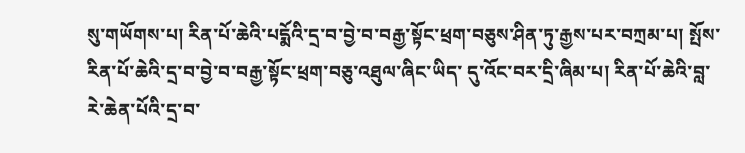སུ་གཡོགས་པ། རིན་པོ་ཆེའི་པདྨོའི་དྲ་བ་བྱེ་བ་བརྒྱ་སྟོང་ཕྲག་བཅུས་ཤིན་ཏུ་རྒྱས་པར་བཀྲམ་པ། སྤོས་རིན་པོ་ཆེའི་དྲ་བ་བྱེ་བ་བརྒྱ་སྟོང་ཕྲག་བཅུ་འཐུལ་ཞིང་ཡིད་ དུ་འོང་བར་དྲི་ཞིམ་པ། རིན་པོ་ཆེའི་བླ་རེ་ཆེན་པོའི་དྲ་བ་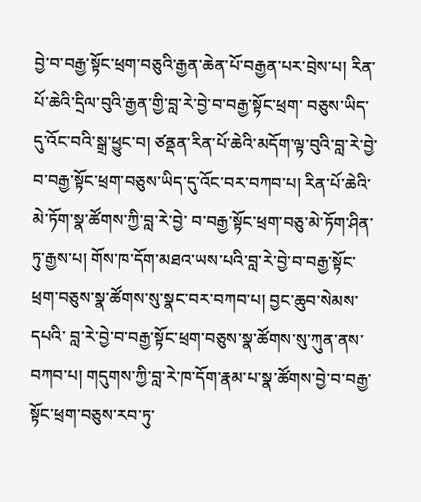བྱེ་བ་བརྒྱ་སྟོང་ཕྲག་བཅུའི་རྒྱན་ཆེན་པོ་བརྒྱན་པར་བྲེས་པ། རིན་པོ་ཆེའི་དྲིལ་བུའི་རྒྱན་གྱི་བླ་རེ་བྱེ་བ་བརྒྱ་སྟོང་ཕྲག་ བཅུས་ཡིད་དུ་འོང་བའི་སྒྲ་ཕྱུང་བ། ཙནྡན་རིན་པོ་ཆེའི་མདོག་ལྟ་བུའི་བླ་རེ་བྱེ་བ་བརྒྱ་སྟོང་ཕྲག་བཅུས་ཡིད་དུ་འོང་བར་བཀབ་པ། རིན་པོ་ཆེའི་མེ་ཏོག་སྣ་ཚོགས་ཀྱི་བླ་རེ་བྱེ་ བ་བརྒྱ་སྟོང་ཕྲག་བཅུ་མེ་ཏོག་ཤིན་ཏུ་རྒྱས་པ། གོས་ཁ་དོག་མཐའ་ཡས་པའི་བླ་རེ་བྱེ་བ་བརྒྱ་སྟོང་ཕྲག་བཅུས་སྣ་ཚོགས་སུ་སྣང་བར་བཀབ་པ། བྱང་ཆུབ་སེམས་དཔའི་ བླ་རེ་བྱེ་བ་བརྒྱ་སྟོང་ཕྲག་བཅུས་སྣ་ཚོགས་སུ་ཀུན་ནས་བཀབ་པ། གདུགས་ཀྱི་བླ་རེ་ཁ་དོག་རྣམ་པ་སྣ་ཚོགས་བྱེ་བ་བརྒྱ་སྟོང་ཕྲག་བཅུས་རབ་ཏུ་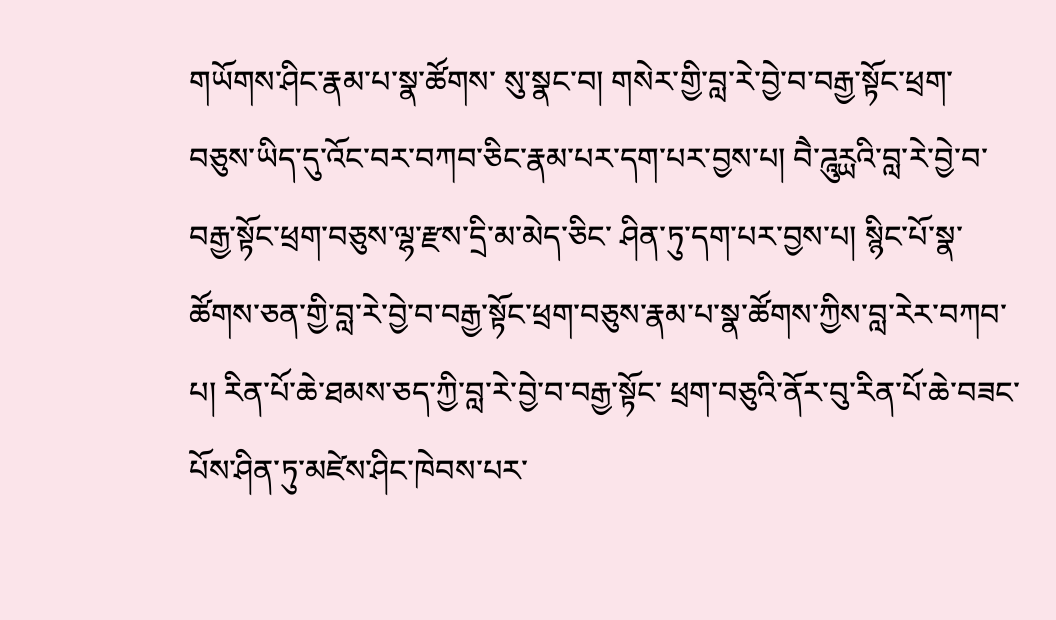གཡོགས་ཤིང་རྣམ་པ་སྣ་ཚོགས་ སུ་སྣང་བ། གསེར་གྱི་བླ་རེ་བྱེ་བ་བརྒྱ་སྟོང་ཕྲག་བཅུས་ཡིད་དུ་འོང་བར་བཀབ་ཅིང་རྣམ་པར་དག་པར་བྱས་པ། བཻ་ཌཱུཪྻའི་བླ་རེ་བྱེ་བ་བརྒྱ་སྟོང་ཕྲག་བཅུས་ལྷ་རྫས་དྲི་མ་མེད་ཅིང་ ཤིན་ཏུ་དག་པར་བྱས་པ། སྙིང་པོ་སྣ་ཚོགས་ཅན་གྱི་བླ་རེ་བྱེ་བ་བརྒྱ་སྟོང་ཕྲག་བཅུས་རྣམ་པ་སྣ་ཚོགས་ཀྱིས་བླ་རེར་བཀབ་པ། རིན་པོ་ཆེ་ཐམས་ཅད་ཀྱི་བླ་རེ་བྱེ་བ་བརྒྱ་སྟོང་ ཕྲག་བཅུའི་ནོར་བུ་རིན་པོ་ཆེ་བཟང་པོས་ཤིན་ཏུ་མཛེས་ཤིང་ཁེབས་པར་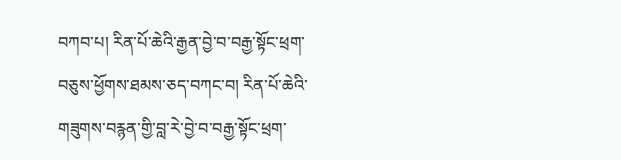བཀབ་པ། རིན་པོ་ཆེའི་རྒྱན་བྱེ་བ་བརྒྱ་སྟོང་ཕྲག་བཅུས་ཕྱོགས་ཐམས་ཅད་བཀང་བ། རིན་པོ་ཆེའི་ གཟུགས་བརྙན་གྱི་བླ་རེ་བྱེ་བ་བརྒྱ་སྟོང་ཕྲག་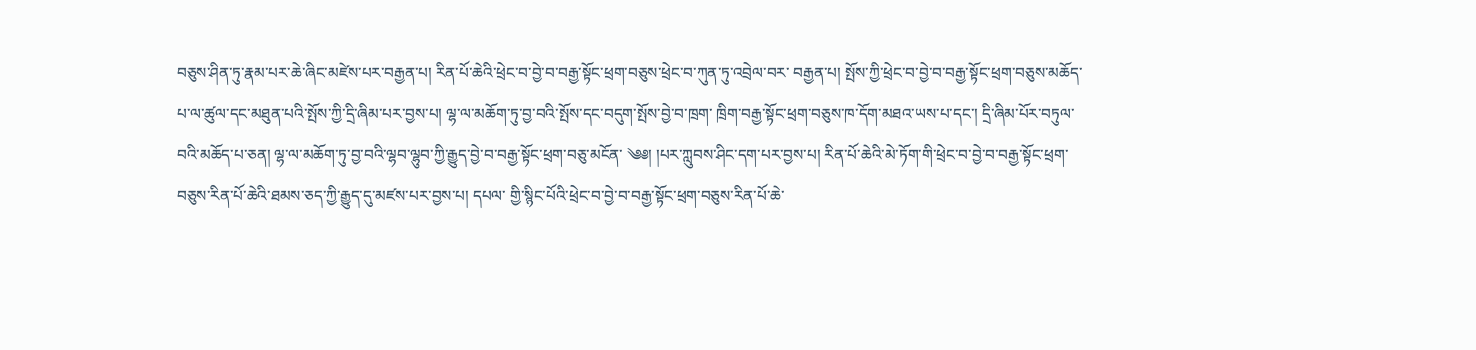བཅུས་ཤིན་ཏུ་རྣམ་པར་ཆེ་ཞིང་མཛེས་པར་བརྒྱན་པ། རིན་པོ་ཆེའི་ཕྲེང་བ་བྱེ་བ་བརྒྱ་སྟོང་ཕྲག་བཅུས་ཕྲེང་བ་ཀུན་ཏུ་འབྲེལ་བར་ བརྒྱན་པ། སྤོས་ཀྱི་ཕྲེང་བ་བྱེ་བ་བརྒྱ་སྟོང་ཕྲག་བཅུས་མཆོད་པ་ལ་ཚུལ་དང་མཐུན་པའི་སྤོས་ཀྱི་དྲི་ཞིམ་པར་བྱས་པ། ལྷ་ལ་མཆོག་ཏུ་བྱ་བའི་སྤོས་དང་བདུག་སྤོས་བྱེ་བ་ཁྲག་ ཁྲིག་བརྒྱ་སྟོང་ཕྲག་བཅུས་ཁ་དོག་མཐའ་ཡས་པ་དང་། དྲི་ཞིམ་པོར་བཏུལ་བའི་མཆོད་པ་ཅན། ལྷ་ལ་མཆོག་ཏུ་བྱ་བའི་ལྷབ་ལྷུབ་ཀྱི་རྒྱུད་བྱེ་བ་བརྒྱ་སྟོང་ཕྲག་བཅུ་མངོན་ ༄༅། །པར་ཀླུབས་ཤིང་དག་པར་བྱས་པ། རིན་པོ་ཆེའི་མེ་ཏོག་གི་ཕྲེང་བ་བྱེ་བ་བརྒྱ་སྟོང་ཕྲག་བཅུས་རིན་པོ་ཆེའི་ཐམས་ཅད་ཀྱི་རྒྱུད་དུ་མཛས་པར་བྱས་པ། དཔལ་ གྱི་སྙིང་པོའི་ཕྲེང་བ་བྱེ་བ་བརྒྱ་སྟོང་ཕྲག་བཅུས་རིན་པོ་ཆེ་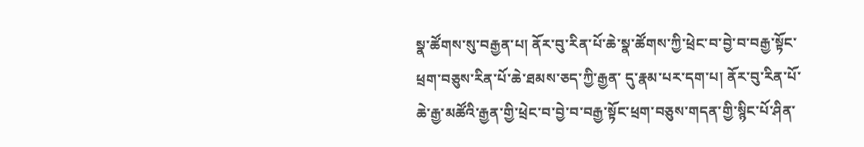སྣ་ཚོགས་སུ་བརྒྱན་པ། ནོར་བུ་རིན་པོ་ཆེ་སྣ་ཚོགས་ཀྱི་ཕྲེང་བ་བྱེ་བ་བརྒྱ་སྟོང་ཕྲག་བཅུས་རིན་པོ་ཆེ་ཐམས་ཅད་ཀྱི་རྒྱན་ དུ་རྣམ་པར་དག་པ། ནོར་བུ་རིན་པོ་ཆེ་རྒྱ་མཚོའི་རྒྱན་གྱི་ཕྲེང་བ་བྱེ་བ་བརྒྱ་སྟོང་ཕྲག་བཅུས་གདན་གྱི་སྙིང་པོ་ཤིན་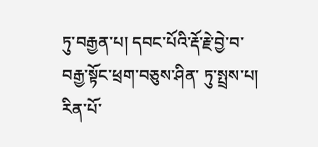ཏུ་བརྒྱན་པ། དབང་པོའི་རྡོ་རྗེ་བྱེ་བ་བརྒྱ་སྟོང་ཕྲག་བཅུས་ཤིན་ ཏུ་སྤྲས་པ། རིན་པོ་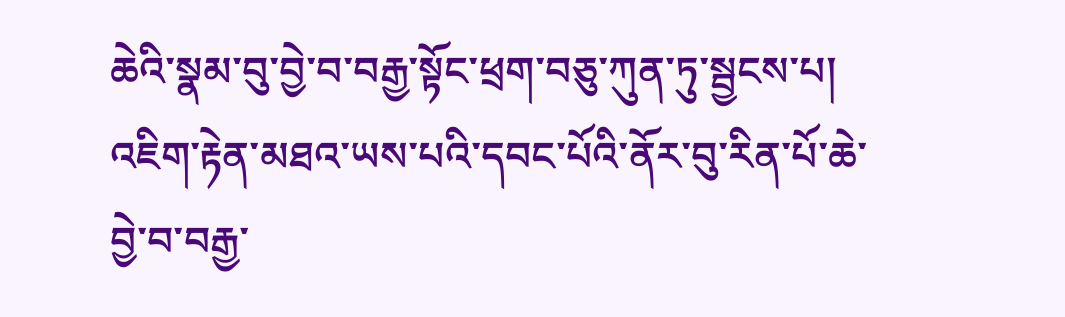ཆེའི་སྣམ་བུ་བྱེ་བ་བརྒྱ་སྟོང་ཕྲག་བཅུ་ཀུན་ཏུ་སྦྱངས་པ། འཇིག་རྟེན་མཐའ་ཡས་པའི་དབང་པོའི་ནོར་བུ་རིན་པོ་ཆེ་བྱེ་བ་བརྒྱ་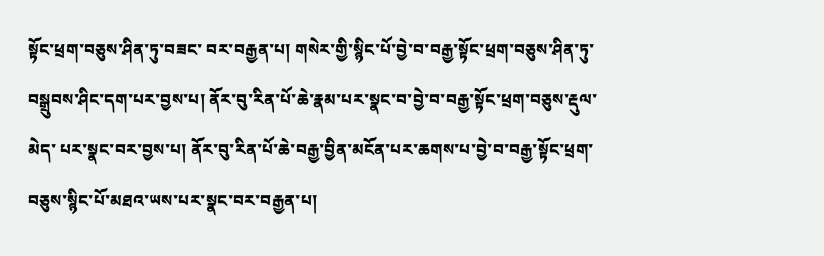སྟོང་ཕྲག་བཅུས་ཤིན་ཏུ་བཟང་ བར་བརྒྱན་པ། གསེར་གྱི་སྙིང་པོ་བྱེ་བ་བརྒྱ་སྟོང་ཕྲག་བཅུས་ཤིན་ཏུ་བསྒྲུབས་ཤིང་དག་པར་བྱས་པ། ནོར་བུ་རིན་པོ་ཆེ་རྣམ་པར་སྣང་བ་བྱེ་བ་བརྒྱ་སྟོང་ཕྲག་བཅུས་རྡུལ་མེད་ པར་སྣང་བར་བྱས་པ། ནོར་བུ་རིན་པོ་ཆེ་བརྒྱ་བྱིན་མངོན་པར་ཆགས་པ་བྱེ་བ་བརྒྱ་སྟོང་ཕྲག་བཅུས་སྙིང་པོ་མཐའ་ཡས་པར་སྣང་བར་བརྒྱན་པ།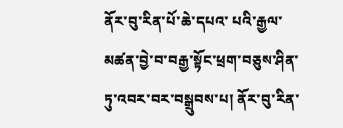ནོར་བུ་རིན་པོ་ཆེ་དཔའ་ པའི་རྒྱལ་མཚན་བྱེ་བ་བརྒྱ་སྟོང་ཕྲག་བཅུས་ཤིན་ཏུ་འབར་བར་བསྒྲུབས་པ། ནོར་བུ་རིན་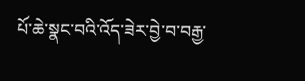པོ་ཆེ་སྣང་བའི་འོད་ཟེར་བྱེ་བ་བརྒྱ་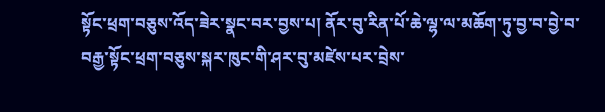སྟོང་ཕྲག་བཅུས་འོད་ཟེར་སྣང་བར་བྱས་པ། ནོར་བུ་རིན་པོ་ཆེ་ལྷ་ལ་མཆོག་ཏུ་བྱ་བ་བྱེ་བ་བརྒྱ་སྟོང་ཕྲག་བཅུས་སྐར་ཁུང་གི་ཤར་བུ་མཛེས་པར་བྲེས་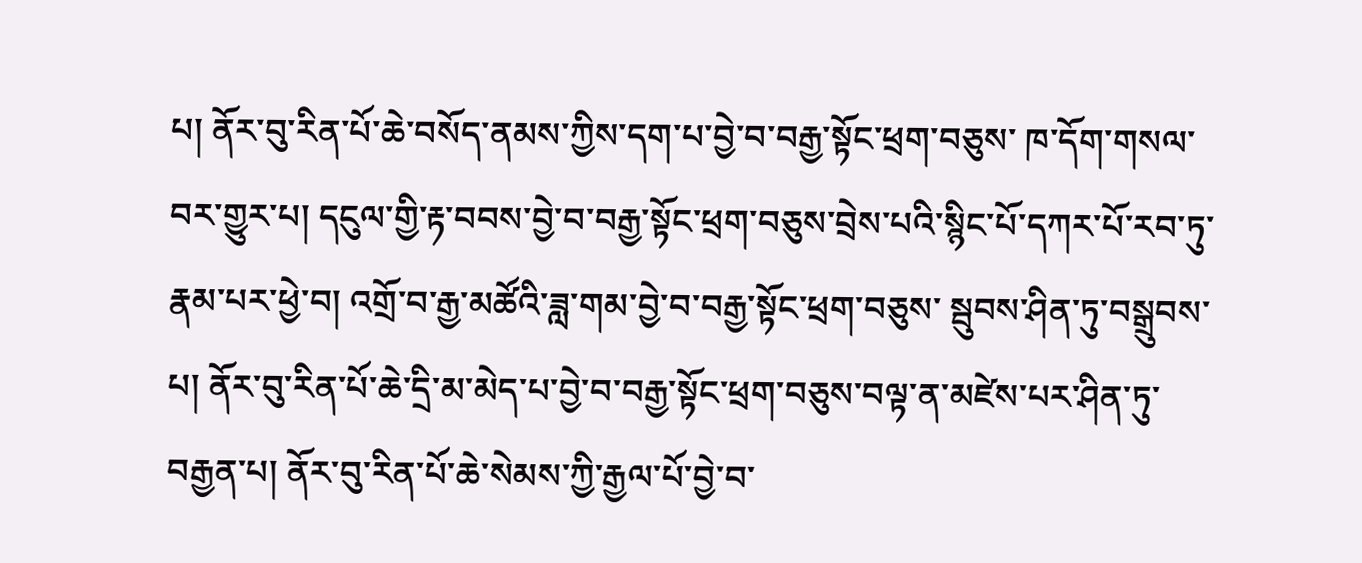པ། ནོར་བུ་རིན་པོ་ཆེ་བསོད་ནམས་ཀྱིས་དག་པ་བྱེ་བ་བརྒྱ་སྟོང་ཕྲག་བཅུས་ ཁ་དོག་གསལ་བར་གྱུར་པ། དངུལ་གྱི་རྟ་བབས་བྱེ་བ་བརྒྱ་སྟོང་ཕྲག་བཅུས་བྲེས་པའི་སྙིང་པོ་དཀར་པོ་རབ་ཏུ་རྣམ་པར་ཕྱེ་བ། འགྲོ་བ་རྒྱ་མཚོའི་ཟླ་གམ་བྱེ་བ་བརྒྱ་སྟོང་ཕྲག་བཅུས་ སྦུབས་ཤིན་ཏུ་བསྒྲུབས་པ། ནོར་བུ་རིན་པོ་ཆེ་དྲི་མ་མེད་པ་བྱེ་བ་བརྒྱ་སྟོང་ཕྲག་བཅུས་བལྟ་ན་མཛེས་པར་ཤིན་ཏུ་བརྒྱན་པ། ནོར་བུ་རིན་པོ་ཆེ་སེམས་ཀྱི་རྒྱལ་པོ་བྱེ་བ་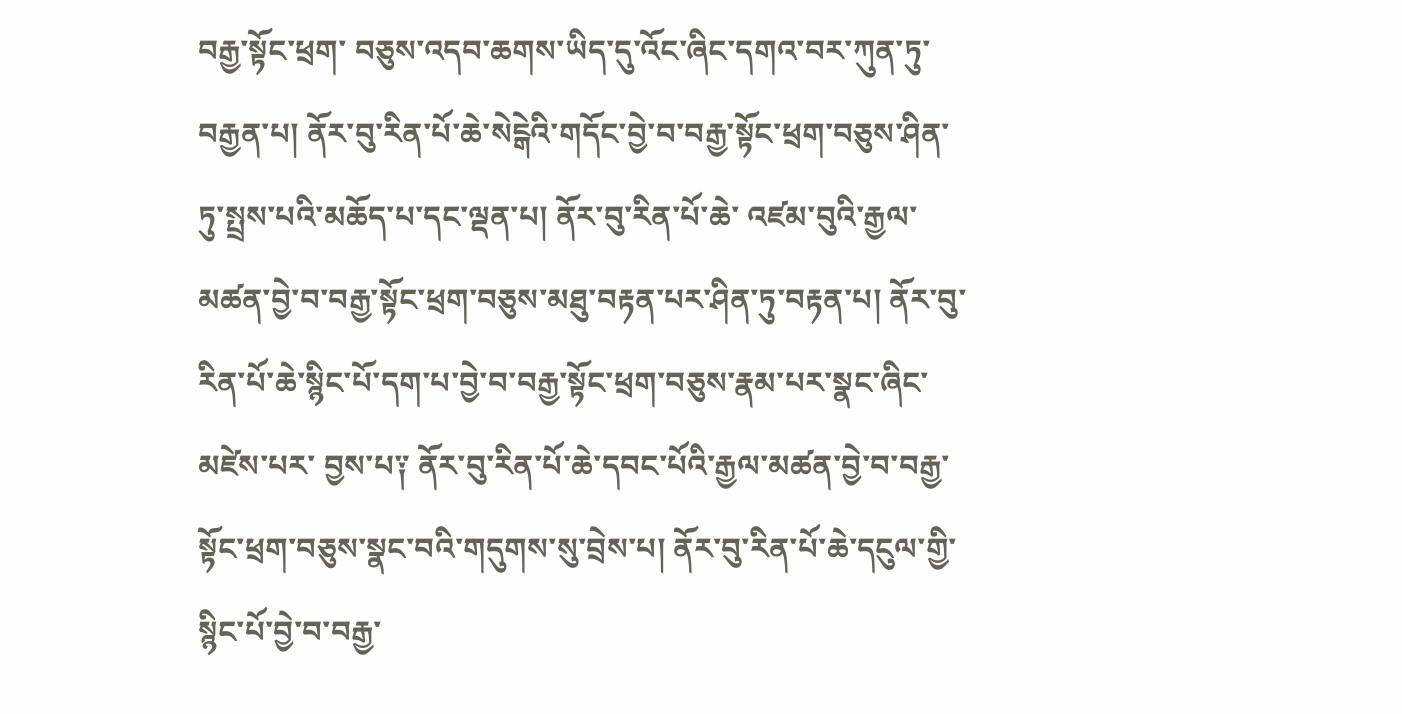བརྒྱ་སྟོང་ཕྲག་ བཅུས་འདབ་ཆགས་ཡིད་དུ་འོང་ཞིང་དགའ་བར་ཀུན་ཏུ་བརྒྱན་པ། ནོར་བུ་རིན་པོ་ཆེ་སེངྒེའི་གདོང་བྱེ་བ་བརྒྱ་སྟོང་ཕྲག་བཅུས་ཤིན་ཏུ་སྤྲས་པའི་མཆོད་པ་དང་ལྡན་པ། ནོར་བུ་རིན་པོ་ཆེ་ འཛམ་བུའི་རྒྱལ་མཚན་བྱེ་བ་བརྒྱ་སྟོང་ཕྲག་བཅུས་མཐུ་བརྟན་པར་ཤིན་ཏུ་བརྟན་པ། ནོར་བུ་རིན་པོ་ཆེ་སྙིང་པོ་དག་པ་བྱེ་བ་བརྒྱ་སྟོང་ཕྲག་བཅུས་རྣམ་པར་སྣང་ཞིང་མཛེས་པར་ བྱས་པ༑ ནོར་བུ་རིན་པོ་ཆེ་དབང་པོའི་རྒྱལ་མཚན་བྱེ་བ་བརྒྱ་སྟོང་ཕྲག་བཅུས་སྣང་བའི་གདུགས་སུ་བྲེས་པ། ནོར་བུ་རིན་པོ་ཆེ་དངུལ་གྱི་སྙིང་པོ་བྱེ་བ་བརྒྱ་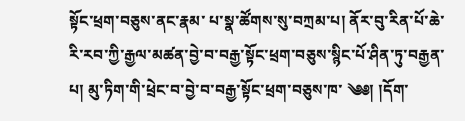སྟོང་ཕྲག་བཅུས་ནང་རྣམ་ པ་སྣ་ཚོགས་སུ་བཀྲམ་པ། ནོར་བུ་རིན་པོ་ཆེ་རི་རབ་ཀྱི་རྒྱལ་མཚན་བྱེ་བ་བརྒྱ་སྟོང་ཕྲག་བཅུས་སྙིང་པོ་ཤིན་ཏུ་བརྒྱན་པ། མུ་ཏིག་གི་ཕྲེང་བ་བྱེ་བ་བརྒྱ་སྟོང་ཕྲག་བཅུས་ཁ་ ༄༅། །དོག་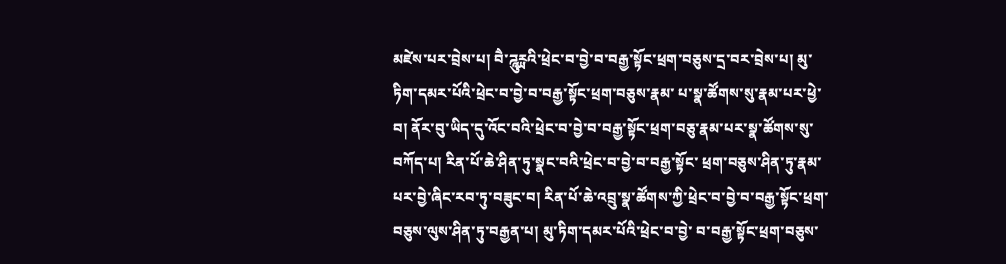མཛེས་པར་བྲེས་པ། བཻ་ཌཱུཪྻའི་ཕྲེང་བ་བྱེ་བ་བརྒྱ་སྟོང་ཕྲག་བཅུས་དྲ་བར་བྲེས་པ། མུ་ཏིག་དམར་པོའི་ཕྲེང་བ་བྱེ་བ་བརྒྱ་སྟོང་ཕྲག་བཅུས་རྣམ་ པ་སྣ་ཚོགས་སུ་རྣམ་པར་ཕྱེ་བ། ནོར་བུ་ཡིད་དུ་འོང་བའི་ཕྲེང་བ་བྱེ་བ་བརྒྱ་སྟོང་ཕྲག་བཅུ་རྣམ་པར་སྣ་ཚོགས་སུ་བཀོད་པ། རིན་པོ་ཆེ་ཤིན་ཏུ་སྣང་བའི་ཕྲེང་བ་བྱེ་བ་བརྒྱ་སྟོང་ ཕྲག་བཅུས་ཤིན་ཏུ་རྣམ་པར་བྱེ་ཞིང་རབ་ཏུ་བཟུང་བ། རིན་པོ་ཆེ་འབྲུ་སྣ་ཚོགས་ཀྱི་ཕྲེང་བ་བྱེ་བ་བརྒྱ་སྟོང་ཕྲག་བཅུས་ལུས་ཤིན་ཏུ་བརྒྱན་པ། མུ་ཏིག་དམར་པོའི་ཕྲེང་བ་བྱེ་ བ་བརྒྱ་སྟོང་ཕྲག་བཅུས་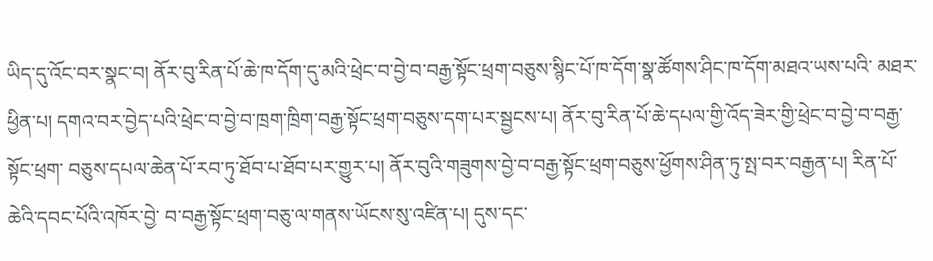ཡིད་དུ་འོང་བར་སྣང་བ། ནོར་བུ་རིན་པོ་ཆེ་ཁ་དོག་དུ་མའི་ཕྲེང་བ་བྱེ་བ་བརྒྱ་སྟོང་ཕྲག་བཅུས་སྙིང་པོ་ཁ་དོག་སྣ་ཚོགས་ཤིང་ཁ་དོག་མཐའ་ཡས་པའི་ མཐར་ཕྱིན་པ། དགའ་བར་བྱེད་པའི་ཕྲེང་བ་བྱེ་བ་ཁྲག་ཁྲིག་བརྒྱ་སྟོང་ཕྲག་བཅུས་དག་པར་སྦྱངས་པ། ནོར་བུ་རིན་པོ་ཆེ་དཔལ་གྱི་འོད་ཟེར་གྱི་ཕྲེང་བ་བྱེ་བ་བརྒྱ་སྟོང་ཕྲག་ བཅུས་དཔལ་ཆེན་པོ་རབ་ཏུ་ཐོབ་པ་ཐོབ་པར་གྱུར་པ། ནོར་བུའི་གཟུགས་བྱེ་བ་བརྒྱ་སྟོང་ཕྲག་བཅུས་ཕྱོགས་ཤིན་ཏུ་སྤ་བར་བརྒྱན་པ། རིན་པོ་ཆེའི་དབང་པོའི་འཁོར་བྱེ་ བ་བརྒྱ་སྟོང་ཕྲག་བཅུ་ལ་གནས་ཡོངས་སུ་འཛིན་པ། དུས་དང་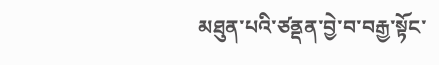མཐུན་པའི་ཙནྡན་བྱེ་བ་བརྒྱ་སྟོང་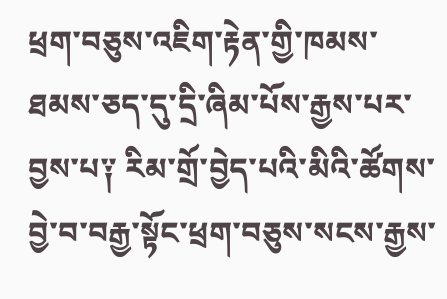ཕྲག་བཅུས་འཇིག་རྟེན་གྱི་ཁམས་ཐམས་ཅད་དུ་དྲི་ཞིམ་པོས་རྒྱས་པར་ བྱས་པ༑ རིམ་གྲོ་བྱེད་པའི་མིའི་ཚོགས་བྱེ་བ་བརྒྱ་སྟོང་ཕྲག་བཅུས་སངས་རྒྱས་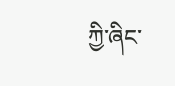ཀྱི་ཞིང་